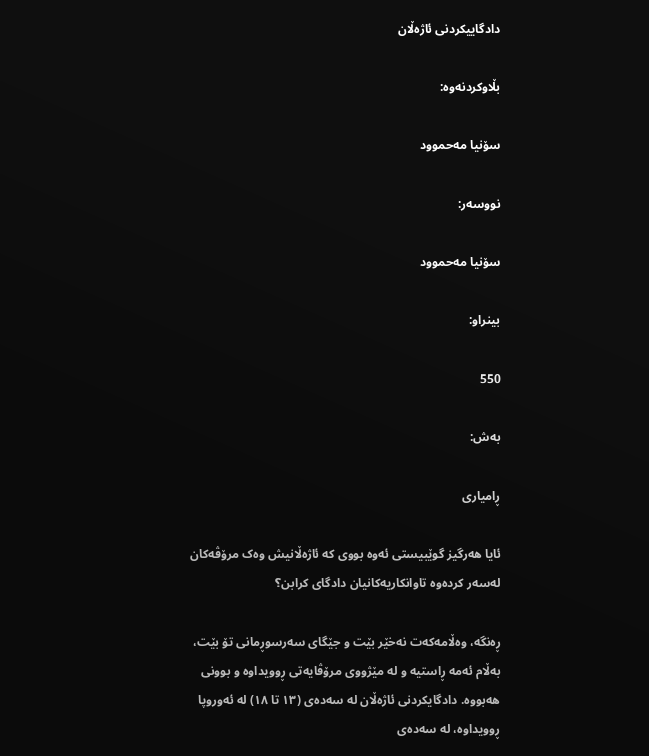دادگاییکردنی ئاژەڵان

بڵاوکردنەوە:

سۆنیا مەحموود

نووسەر:

سۆنیا مەحموود

بینراو:

550

بەش:

ڕامیاری

ئایا ھەرگیز گوێبیستی ئەوە بووی کە ئاژەڵانیش وەک مرۆڤەکان لەسەر کردەوە تاوانکاریەکانیان دادگای کرابن؟

ڕەنگە، وەڵامەکەت نەخێر بێت و جێگای سەرسوڕمانی تۆ بێت، بەڵام ئەمە ڕاستیە و لە مێژووی مرۆڤایەتی ڕوویداوە و بوونی ھەبووە. دادگایکردنی ئاژەڵان لە سەدەی (١٣ تا ١٨) لە ئەوروپا ڕوویداوە، لە سەدەی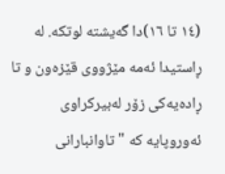(١٤ تا ١٦)دا گەیشتە لوتکە. لە ڕاستیدا ئەمە مێژووی قێزەون و تا ڕادەیەکی زۆر لەبیرکراوی ئەوروپایە کە "تاوانبارانی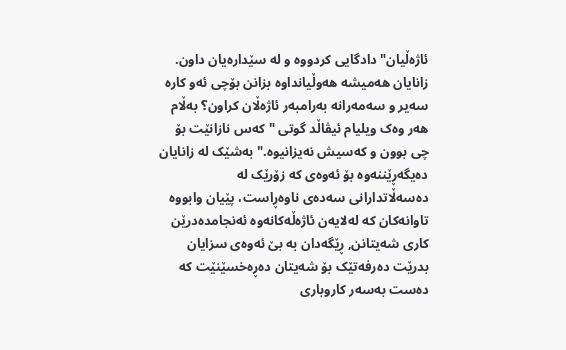ئاژەڵیان" دادگایی کردووە و لە سێدارەیان داون. زانایان ھەمیشە هەوڵیانداوە بزانن بۆچی ئەو کارە سەیر و سەمەرانە بەرامبەر ئاژەڵان کراون؟ بەڵام ھەر وەک ویلیام ئیڤاڵد گوتی "کەس نازانێت بۆ چی بوون و کەسیش نەیزانیوە." بەشێک لە زانایان دەیگەڕێننەوە بۆ ئەوەی کە زۆرێک لە دەسەڵاتدارانی سەدەی ناوەڕاست، پێیان وابووە تاوانەکان کە لەلایەن ئاژەڵەکانەوە ئەنجامدەدرێن کاری شەیتانن, ڕێگەدان بە بێ ئەوەی سزایان بدرێت دەرفەتێک بۆ شەیتان دەڕەخسێنێت کە دەست بەسەر کاروباری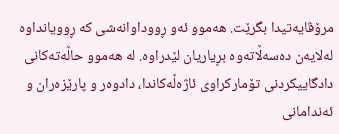مرۆڤایەتیدا بگرێت. ھەموو ئەو ڕووداوانەشی کە ڕوویانداوە لەلایەن دەسەڵاتەوە بڕیاریان لێدراوە. لە هەموو حاڵەتەکانی دادگاییکردنی تۆمارکراوی ئاژەڵەکاندا، دادوەر و پارێزەران و ئەندامانی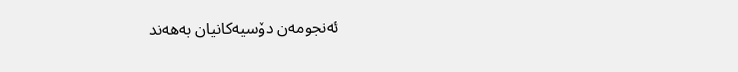ئەنجومەن دۆسیەکانیان بەھەند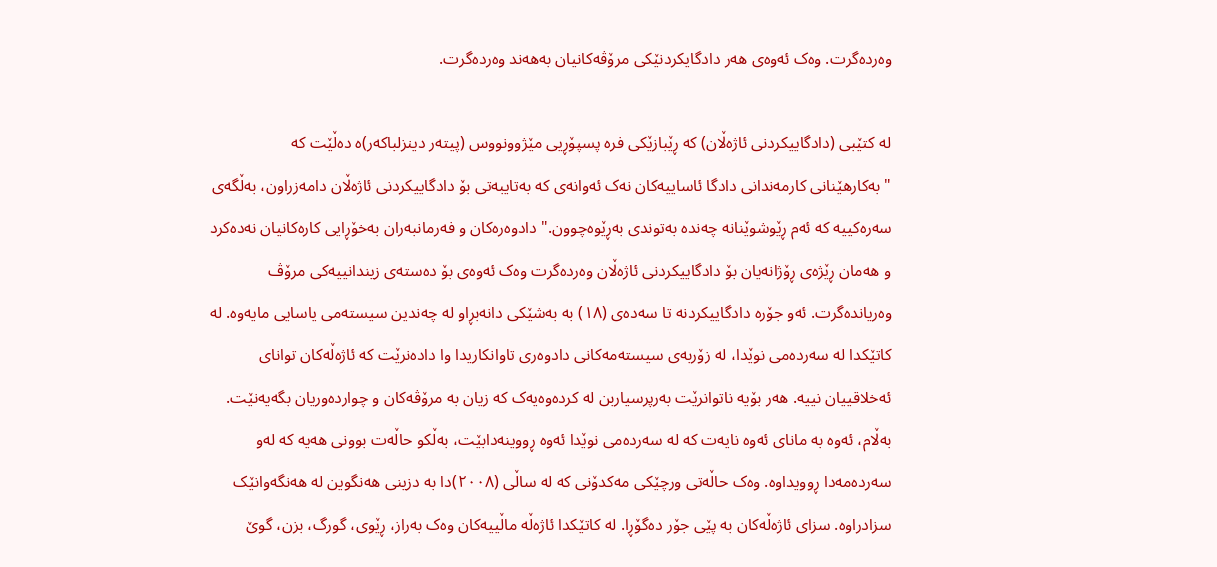وەردەگرت. وەک ئەوەی هەر دادگایکردنێکی مرۆڤەکانیان بەھەند وەردەگرت.

لە کتێبی (دادگاییکردنی ئاژەڵان) کە ڕێبازێکی فرە پسپۆڕیی مێژوونووس (پیتەر دینزلباکەر)ە دەڵێت کە "بەکارهێنانی کارمەندانی دادگا ئاساییەکان نەک ئەوانەی کە بەتایبەتی بۆ دادگاییکردنی ئاژەڵان دامەزراون، بەڵگەی سەرەکییە کە ئەم ڕێوشوێنانە چەندە بەتوندی بەڕێوەچوون." دادوەرەکان و فەرمانبەران بەخۆڕایی کارەکانیان نەدەکرد و هەمان ڕێژەی ڕۆژانەیان بۆ دادگاییکردنی ئاژەڵان وەردەگرت وەک ئەوەی بۆ دەستەی زیندانییەکی مرۆڤ وەریاندەگرت. ئەو جۆرە دادگاییکردنە تا سەدەی (١٨) بە بەشێکی دانەبڕاو لە چەندین سیستەمی یاسایی مایەوە. لە کاتێکدا لە سەردەمی نوێدا، لە زۆربەی سیستەمەکانی دادوەری تاوانکاریدا وا دادەنرێت کە ئاژەڵەکان توانای ئەخلاقییان نییە. هەر بۆیە ناتوانرێت بەرپرسیاربن لە کردەوەیەک کە زیان بە مرۆڤەکان و چواردەوریان بگەیەنێت. بەڵام، ئەوە بە مانای ئەوە نایەت کە لە سەردەمی نوێدا ئەوە ڕووینەدابێت، بەڵکو حاڵەت بوونی ھەیە کە لەو سەردەمەدا ڕوویداوە. وەک حاڵەتی ورچێکی مەکدۆنی کە لە ساڵی (٢٠٠٨)دا بە دزینی هەنگوین لە هەنگەوانێک سزادراوە. سزای ئاژەڵەکان بە پێی جۆر دەگۆڕا. لە کاتێکدا ئاژەڵە ماڵییەکان وەک بەراز، ڕێوی، گورگ، بزن، گوێ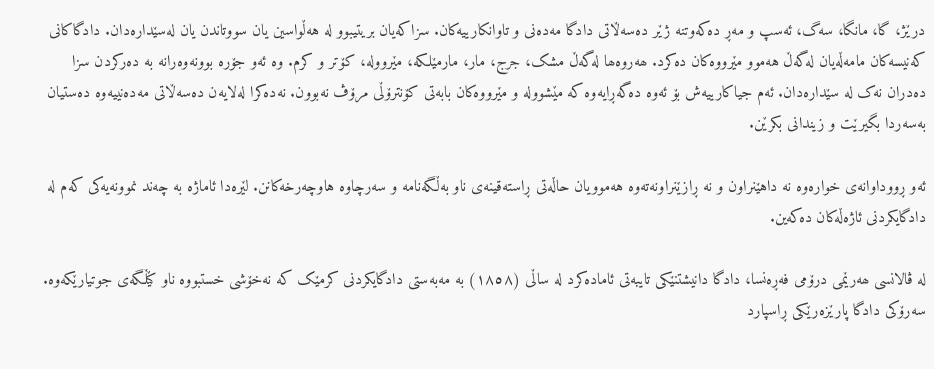درێژ، گا، مانگا، سەگ، ئەسپ و مەڕ دەکەوتنە ژێر دەسەڵاتی دادگا مەدەنی و تاوانکارییەکان. سزاکەیان بریتیبوو لە هەڵواسین یان سووتاندن یان لەسێدارەدان. دادگاکانی کەنیسەکان مامەڵەیان لەگەڵ هەموو مێرووەکان دەکرد. ھەروەھا لەگەڵ مشک، جرج، مار، مارمێلکە، مێروولە، کۆتر و کرم. وە ئەو جۆرە بوونەوەرانە بە دەرکردن سزا دەدران نەک لە سێدارەدان. ئەم جیاکارییەش بۆ ئەوە دەگەڕایەوە کە مێشوولە و مێرووەکان بابەتی کۆنترۆڵی مرۆڤ نەبوون. نەدەکرا لەلایەن دەسەڵاتی مەدەنییەوە دەستیان بەسەردا بگیرێت و زیندانی بکرێن.

ئەو ڕووداوانەی خوارەوە نە داهێنراون و نە ڕازێنراونەتەوە هەموویان حاڵەتی ڕاستەقینەی ناو بەڵگەنامە و سەرچاوە هاوچەرخەکانن. لێرەدا ئاماژە بە چەند نموونەیەکی کەم لە دادگایکردنی ئاژەڵەکان دەکەین.

لە ڤالانسی ھەرێمی درۆمی فەڕەنسا، دادگا دانیشتنێکی تایبەتی ئامادەکرد لە ساڵی (١٨٥٨) بە مەبەستی دادگایکردنی کرمێک کە نەخۆشی خستبووە ناو کێڵگەی جوتیارێکەوە. سەرۆکی دادگا پارێزەرێکی ڕاسپارد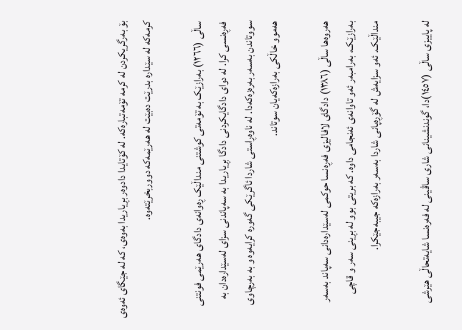بۆ بەرگریکردن لە کرمە تۆمەتبارەکە. لە کۆتایدا دادوەر بڕیاریدا بەوەی، کە لە جێگای ئەوەی کرمەکە لە سێدارە بدرێت دەبێت لە ھەرێمەکە دووربخرێتەوە.

ساڵی (١٢٦٦) بەرازێک بە تۆمەتی کوشتنی منداڵێک ڕەوانەی دادگای ھەرێمی فونتنی فەڕەنسی کرا. لە دوای دادگایکردنی دادگا بڕیاریدا بە سەپاندنی سزای لەسێدارەدان بە سووتاندن بەسەر بەرەزەکەدا. لە ناوەڕاستی شاردا ئاگرێکی گەورە کرایەوە و بە بەرچاوی ھەموو خاڵکی بەرازەکەیان سوتاند.

ھەروەھا ساڵی (١٣٨٦) دادگای لافالیزی فەڕەنسا حوکمی لەسێدارەدانی سەپاند بەسەر بەرازێک، بەرامبەر ئەو تاوانەی ئەنجامی داوە. کە بریتی بوو لە بڕینی سەر و قاچی منداڵێک. ئەو سزایەش لە گۆڕەپانی شاردا بەسەر بەرازەکە جیبەجێکرا.

لە پاییزی ساڵی (١٤٥٧)دا، گوندنشینانی شاری ساڤینی لە فەرەنسا شایەتحاڵی هێرشی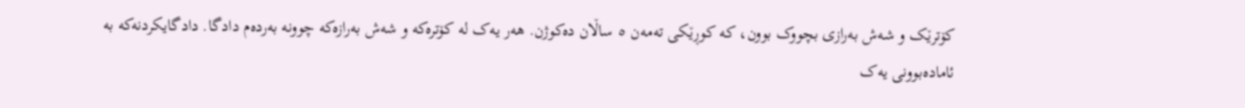کۆترێک و شەش بەرازی بچووک بوون، کە کوڕێکی تەمەن ٥ ساڵان دەکوژن. ھەر یەک لە کۆترەکە و شەش بەرازەکە چوونە بەردەم دادگا. دادگایکردنەکە بە ئامادەبوونی یەک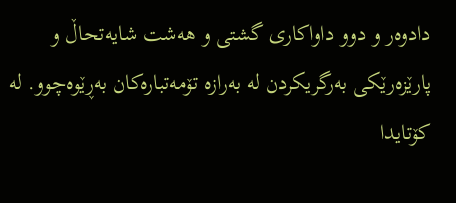دادوەر و دوو داواکاری گشتی و هەشت شایەتحاڵ و پارێزەرێکی بەرگریکردن لە بەرازە تۆمەتبارەکان بەڕێوەچوو. لە کۆتایدا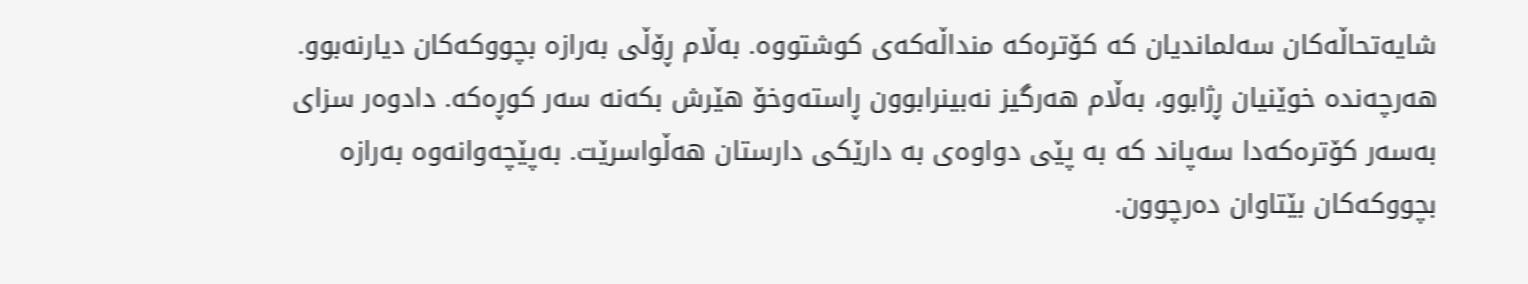شایەتحاڵەکان سەلماندیان کە کۆترەکە منداڵەکەی کوشتووە. بەڵام ڕۆڵی بەرازە بچووکەکان دیارنەبوو. هەرچەندە خوێنیان ڕژابوو، بەڵام هەرگیز نەبینرابوون ڕاستەوخۆ هێرش بکەنە سەر کوڕەکە. دادوەر سزای بەسەر کۆترەکەدا سەپاند کە بە پێی دواوەی بە دارێکی دارستان هەڵواسرێت. بەپێچەوانەوە بەرازە بچووکەکان بێتاوان دەرچوون.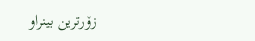زۆرترین بینراو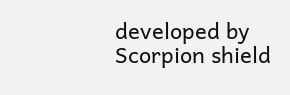developed by Scorpion shield